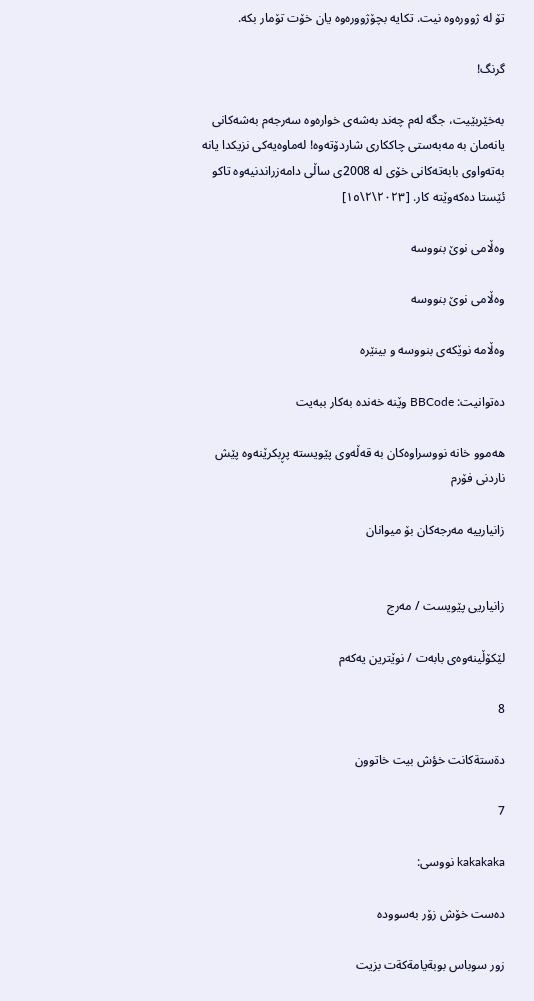تۆ له‌ ژووره‌وه‌ نیت. تكایه‌ بچۆژووره‌وه‌ یان خۆت تۆمار بكه‌.

گرنگ!

بەخێربێیت، جگە لەم چەند بەشەی خوارەوە سەرجەم بەشەكانی یانەمان بە مەبەستی چاككاری شاردۆتەوە! لەماوەیەكی نزیكدا یانە بەتەواوی بابەتەكانی خۆی لە 2008ی ساڵی دامەزراندنیەوە تاكو ئێستا دەكەوێتە كار. [٢٠٢٣\٢\١٥]

وه‌ڵامی نوێ بنووسه‌

وه‌ڵامی نوێ بنووسه‌

وه‌ڵامه‌ نوێكه‌ی بنووسه‌ و بینێره‌

ده‌توانیت: BBCode وێنه‌ خه‌نده‌ به‌كار ببه‌یت

هەموو خانە نووسراوەکان بە قەڵەوی پێویستە پڕبکرێنەوە پێش ناردنی فۆرم

زانیارییه‌ مه‌رجه‌كان بۆ میوانان


زانیاریی پێویست / مه‌رج

لێكۆڵینه‌وه‌ی بابه‌ت / نوێترین یه‌كه‌م

8

دةستةكانت خؤش بيت خاتوون

7

kakakaka نووسی:

ده‌ست خۆش زۆر به‌سووده‌

زور سوباس بوبةيامةكةت بزيت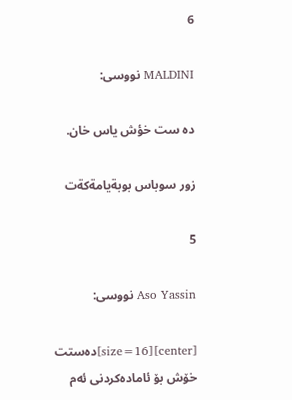6

MALDINI نووسی:

ده ست خؤش ياس خان.

زور سوباس بوبةيامةكةت

5

Aso Yassin نووسی:

[center][size=16]ده‌ستت خۆش بۆ ئاماده‌كردنی ئه‌م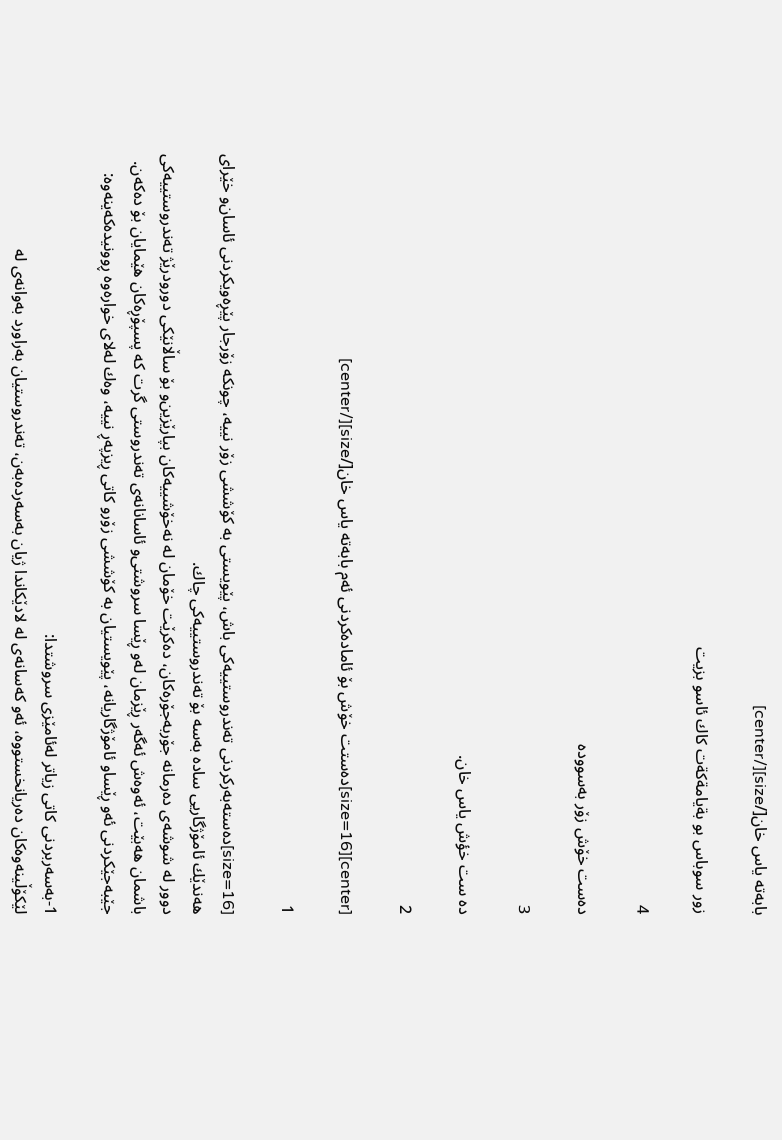بابه‌ته‌ یاس خان[/size][/center]

زور سوباس بو بةيامةكةت كاك ئاسو بزيت

4

ده‌ست خۆش زۆر به‌سووده‌

3

ده ست خؤش ياس خان.

2

[center][size=16]ده‌ستت خۆش بۆ ئاماده‌كردنی ئه‌م بابه‌ته‌ یاس خان[/size][/center]

1

[size=16]ده‌سته‌به‌ركردنی‌ ته‌ندروستییه‌كی‌ باش، پێویستی‌ به‌ كۆششی‌ زۆر نییه‌، چونكه‌ زۆرجار پێڕه‌ویكردنی‌ ئاسان‌و خێرای‌ هه‌ندێك ئامۆژگاریی‌ ساده‌ به‌سه‌ بۆ ته‌ندروستییه‌كی‌ چاك.
دوور له‌ شوشه‌ی‌ ده‌رمانه‌ جۆربه‌جۆره‌كان، ده‌كرێت خۆمان له‌ نه‌خۆشییه‌كان بپارێزین‌و بۆ ساڵانێكی‌ دورودرێژ ته‌ندروستییه‌كی‌ باشمان هه‌بێت، ئه‌وه‌ش ئه‌گه‌ر ڕێزمان له‌و ڕێسا سروشتی‌و ئاسانانه‌ی‌ ته‌ندروستی‌ گرت كه‌ پسپۆڕه‌كان هێمایان بۆ ده‌كه‌ن. جێبه‌جێكردنی‌ ئه‌و ڕێسا‌و ئامۆژگاریانه‌، پێویستیان به‌ كۆششی‌ زۆرو كاتی‌ ڕیزپه‌ڕ نییه‌، وه‌ك له‌لای‌ خواره‌وه‌ ڕوونیده‌كه‌ینه‌وه‌:

1-به‌سه‌ربردنی‌ كاتی‌ زیاتر له‌ئامێزی‌ سروشتدا:
لێكۆڵینه‌وه‌كان ده‌ریانخستووه‌، ئه‌و كه‌سانه‌ی‌ له‌ لادێكاندا ژیان به‌سه‌رده‌به‌ن، ته‌ندروستیان به‌راورد به‌وانه‌ی‌ له‌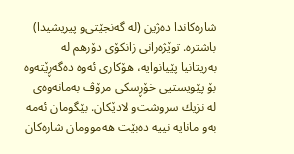شاره‌كاندا ده‌ژین (له‌ گه‌نجێتی‌‌و پیریشیدا) باشتره‌. توێژه‌رانی‌ زانكۆی‌ دۆرهم له‌ به‌ریتانیا پێیانوایه‌، هۆكاری‌ ئه‌وه‌ ده‌گه‌ڕێته‌وه‌ بۆ پێویستیی‌ خۆڕسكی‌ مرۆڤ به‌مانه‌وه‌ی‌ له‌ نزیك سروشت‌و لادێكان. بێگومان ئه‌مه‌ به‌و مانایه‌ نییه‌ ده‌بێت هه‌موومان شاره‌كان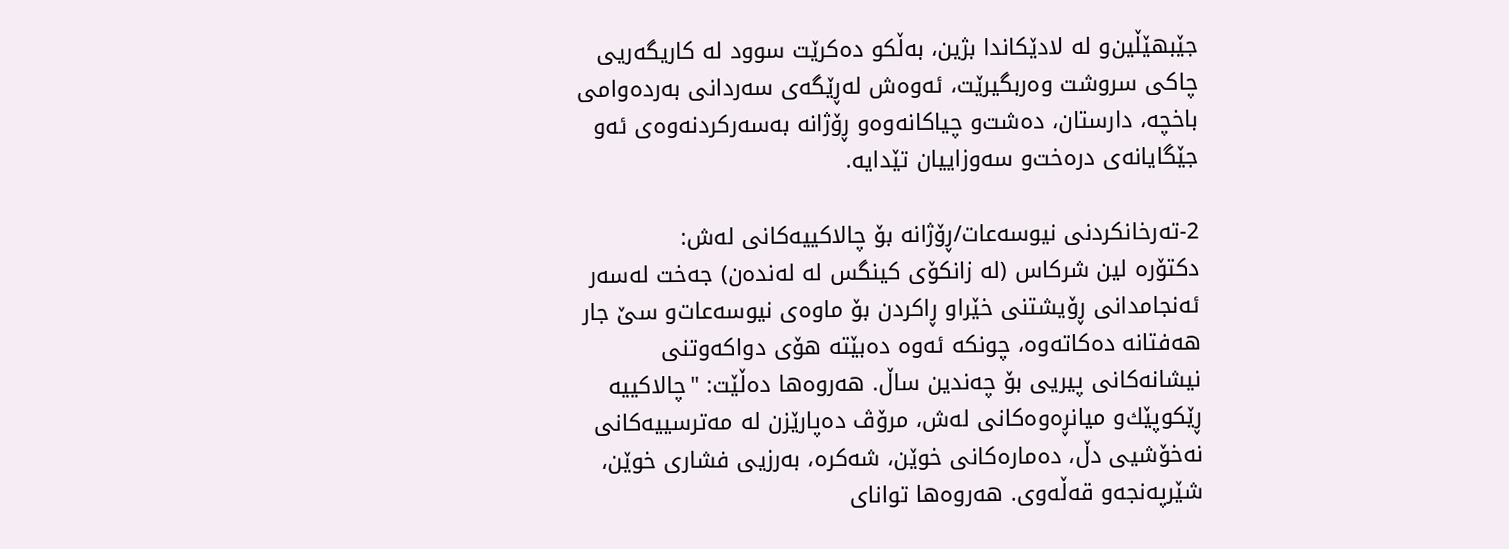جێبهێڵین‌و له‌ لادێكاندا بژین، به‌ڵكو ده‌كرێت سوود له‌ كاریگه‌ریی‌ چاكی سروشت وه‌ربگیرێت، ئه‌وه‌ش له‌ڕێگه‌ی‌ سه‌ردانی به‌رده‌وامی‌ باخچه‌، دارستان، ده‌شت‌و چیاكانه‌وه‌و ڕۆژانه‌ به‌سه‌ركردنه‌وه‌ی‌ ئه‌و جێگایانه‌ی‌ دره‌خت‌و سه‌وزاییان تێدایه‌.

2-ته‌رخانكردنی‌ نیوسه‌عات/ڕۆژانه‌ بۆ چالاكییه‌كانی‌ له‌ش:
دكتۆره‌ لین شركاس (له‌ زانكۆی‌ كینگس له‌ له‌نده‌ن) جه‌خت له‌سه‌ر ئه‌نجامدانی‌ ڕۆیشتنی‌ خێراو ڕاكردن بۆ ماوه‌ی‌ نیوسه‌عات‌و سێ‌ جار هه‌فتانه‌ ده‌كاته‌وه‌، چونكه‌ ئه‌وه‌ ده‌بێته‌ هۆی‌ دواكه‌وتنی‌ نیشانه‌كانی‌ پیریی‌ بۆ چه‌ندین ساڵ‌. هه‌روه‌ها ده‌ڵێت: "چالاكییه‌ ڕێكوپێك‌و میانڕه‌وه‌كانی‌ له‌ش، مرۆڤ ده‌پارێزن له‌ مه‌ترسییه‌كانی‌ نه‌خۆشیی‌ دڵ‌، ده‌ماره‌كانی‌ خوێن، شه‌كره‌، به‌رزیی‌ فشاری‌ خوێن، شێرپه‌نجه‌‌و قه‌ڵه‌وی‌. هه‌روه‌ها توانای‌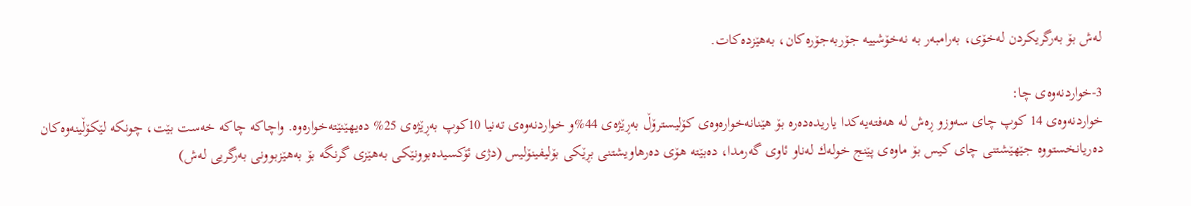له‌ش بۆ به‌رگریكردن له‌خۆی‌، به‌رامبه‌ر به‌ نه‌خۆشییه‌ جۆربه‌جۆره‌كان، به‌هێزده‌كات.

3-خواردنه‌وه‌ی‌ چا:
خواردنه‌وه‌ی‌ 14 كوپ چای‌ سه‌وزو ڕه‌ش له‌ هه‌فته‌یه‌كدا یاریده‌ده‌ره‌ بۆ هێنانه‌خواره‌وه‌ی‌ كۆلیسترۆڵ‌ به‌ڕێژه‌ی‌ 44%و خواردنه‌وه‌ی‌ ته‌نیا 10كوپ به‌ڕێژه‌ی‌ 25% ده‌یهێنێته‌خواره‌وه‌. واچاكه‌ چاكه‌ خه‌ست بێت، چونكه‌ لێكۆڵینه‌وه‌كان ده‌ریانخستووه‌ جێهێشتنی‌ چای‌ كیس بۆ ماوه‌ی‌ پێنج خوله‌ك له‌ناو ئاوی‌ گه‌رمدا، ده‌بێته‌ هۆی‌ ده‌رهاویشتنی‌ بڕێكی‌ بۆلیفینۆلیس (دژی‌ ئۆكسیده‌بوونێكی‌ به‌هێزی‌ گرنگه‌ بۆ به‌هێزبوونی‌ به‌رگریی‌ له‌ش)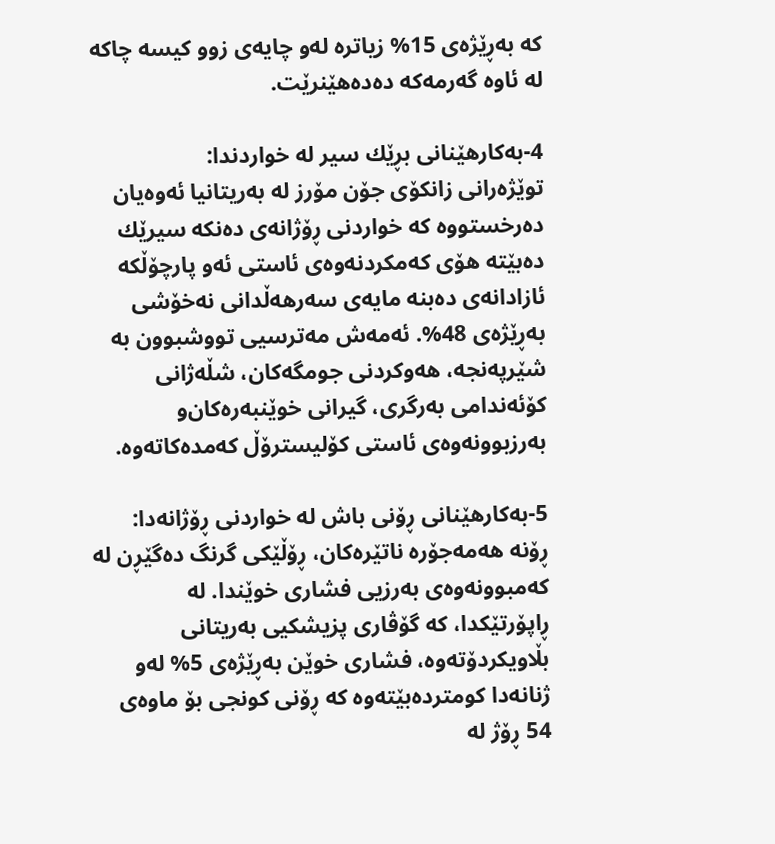كه‌ به‌ڕێژه‌ی‌ 15% زیاتره‌ له‌و چایه‌ی‌ زوو كیسه‌ چاكه‌ له‌ ئاوه‌ گه‌رمه‌كه‌ ده‌ده‌هێنرێت.

4-به‌كارهێنانی‌ بڕێك سیر له‌ خواردندا:
توێژه‌رانی‌ زانكۆی‌ جۆن مۆرز له‌ به‌ریتانیا ئه‌وه‌یان ده‌رخستووه‌ كه‌ خواردنی‌ ڕۆژانه‌ی‌ ده‌نكه‌ سیرێك ده‌بێته‌ هۆی‌ كه‌مكردنه‌وه‌ی‌ ئاستی‌ ئه‌و پارچۆڵكه‌ ئازادانه‌ی‌ ده‌بنه‌ مایه‌ی‌ سه‌رهه‌ڵدانی‌ نه‌خۆشی‌ به‌ڕێژه‌ی‌ 48%. ئه‌مه‌ش مه‌ترسیی‌ تووشبوون به‌ شێرپه‌نجه‌، هه‌وكردنی‌ جومگه‌كان، شڵه‌ژانی‌ كۆئه‌ندامی‌ به‌رگری‌، گیرانی‌ خوێنبه‌ره‌كان‌و به‌رزبوونه‌وه‌ی‌ ئاستی‌ كۆلیسترۆڵ‌ كه‌مده‌كاته‌وه‌.

5-به‌كارهێنانی‌ ڕۆنی‌ باش له‌ خواردنی‌ ڕۆژانه‌دا:
ڕۆنه‌ هه‌مه‌جۆره‌ ناتێره‌كان، ڕۆڵێكی‌ گرنگ ده‌گێڕن له‌ كه‌مبوونه‌وه‌ی‌ به‌رزیی‌ فشاری‌ خوێندا. له‌ ڕاپۆرتێكدا، كه‌ گۆڤاری‌ پزیشكیی‌ به‌ریتانی‌ بڵاویكردۆته‌وه‌، فشاری‌ خوێن به‌ڕێژه‌ی‌ 5% له‌و ژنانه‌دا كومترده‌بێته‌وه‌ كه‌ ڕۆنی‌ كونجی‌ بۆ ماوه‌ی‌ 54 ڕۆژ له‌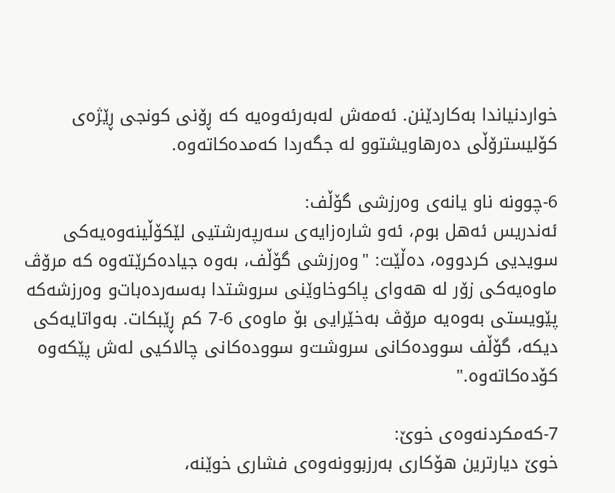خواردنیاندا به‌كاردێنن. ئه‌مه‌ش له‌به‌رئه‌وه‌یه‌ كه‌ ڕۆنی‌ كونجی‌ ڕێژه‌ی كۆلیسترۆڵی‌ ده‌رهاویشتوو له‌ جگه‌ردا كه‌مده‌كاته‌وه‌.

6-چوونه‌ ناو یانه‌ی‌ وه‌رزشی‌ گۆڵف:
ئه‌ندریس ئه‌هل بوم، ئه‌و شاره‌زایه‌ی‌ سه‌رپه‌رشتیی‌ لێكۆڵینه‌وه‌یه‌كی‌ سویدیی‌ كردووه‌، ده‌ڵێت: "وه‌رزشی‌ گۆڵف، به‌وه‌ جیاده‌كرێته‌وه‌ كه‌ مرۆڤ ماوه‌یه‌كی‌ زۆر له‌ هه‌وای‌ پاكوخاوێنی‌ سروشتدا به‌سه‌رده‌بات‌و وه‌رزشه‌كه‌ پێویستی‌ به‌وه‌یه‌ مرۆڤ به‌خێرایی‌ بۆ ماوه‌ی‌ 6-7 كم ڕێبكات. به‌واتایه‌كی‌ دیكه‌، گۆڵف سووده‌كانی‌ سروشت‌و سووده‌كانی‌ چالاكیی‌ له‌ش پێكه‌وه‌ كۆده‌كاته‌وه‌."

7-كه‌مكردنه‌وه‌ی‌ خوێ‌:
خوێ‌ دیارترین هۆكاری‌ به‌رزبوونه‌وه‌ی‌ فشاری‌ خوێنه‌،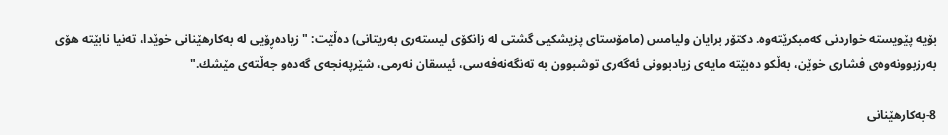بۆیه‌ پێویسته‌ خواردنی‌ كه‌مبكرێته‌وه‌. دكتۆر برایان ولیامس (مامۆستای‌ پزیشكیی‌ گشتی له‌ زانكۆی‌ لیسته‌ری‌ به‌ریتانی‌) ده‌ڵێت: "زیاده‌ڕۆیی‌ له‌ به‌كارهێنانی‌ خوێدا، ته‌نیا نابێته‌ هۆی‌ به‌رزبوونه‌وه‌ی‌ فشاری‌ خوێن، به‌ڵكو ده‌بێته‌ مایه‌ی‌ زیادبوونی‌ ئه‌گه‌ری‌ توشبوون به‌ ته‌نگه‌نه‌فه‌سی‌، ئیسقان نه‌رمی‌، شێرپه‌نجه‌ی‌ گه‌ده‌و جه‌ڵته‌ی‌ مێشك."

8-به‌كارهێنانی‌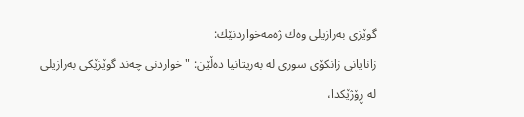گوێزی‌ به‌رازیلی‌ وه‌ك ژه‌مه‌خواردنێك:
زانایانی‌ زانكۆی‌ سوری‌ له‌ به‌ریتانیا ده‌ڵێن: "خواردنی‌ چه‌ند گوێزێكی‌ به‌رازیلی‌ له‌ ڕۆژێكدا،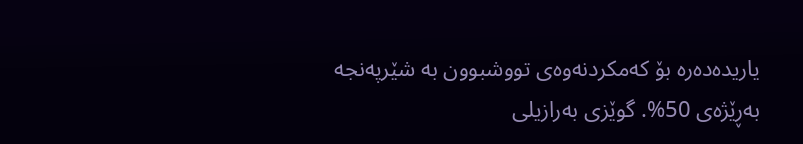یاریده‌ده‌ره‌ بۆ كه‌مكردنه‌وه‌ی‌ تووشبوون به‌ شێرپه‌نجه‌ به‌ڕێژه‌ی‌ 50%. گوێزی‌ به‌رازیلی‌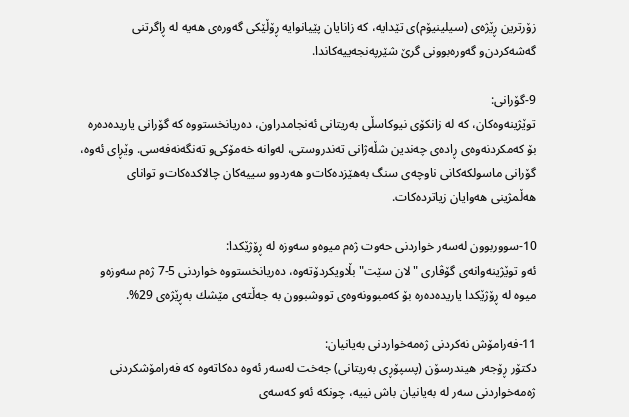زۆرترین ڕێژه‌ی‌ (سیلینیۆم)ی‌ تێدایه‌، كه‌ زانایان پێیانوایه‌ ڕۆڵێكی‌ گه‌وره‌ی‌ هه‌یه‌ له‌ ڕاگرتنی‌ گه‌شه‌كردن‌و گه‌وره‌بوونی‌ گرێ‌ شێرپه‌نجه‌ییه‌كاندا.

9-گۆرانی‌:
توێژینه‌وه‌كان، كه‌ له‌ زانكۆی‌ نیوكاسڵی‌ به‌ریتانی‌ ئه‌نجامدراون، ده‌ریانخستووه‌ كه‌ گۆرانی‌ یاریده‌ده‌ره‌ بۆ كه‌مكردنه‌وه‌ی‌ ڕاده‌ی‌ چه‌ندین شڵه‌ژانی‌ ته‌ندروستی، له‌وانه‌ خه‌مۆكی‌‌و ته‌نگه‌نه‌فه‌سی‌. وێڕای‌ ئه‌وه‌، گۆرانی‌ ماسولكه‌كانی‌ ناوچه‌ی‌ سنگ به‌هێزده‌كات‌و هه‌ردوو سییه‌كان چالاكده‌كات‌و توانای‌ هه‌ڵمژینی‌ هه‌وایان زیاترده‌كات.

10-سووربوون له‌سه‌ر خواردنی‌ حه‌وت ژه‌م میوه‌و سه‌وزه‌ له‌ ڕۆژێكدا:
ئه‌و توێژینه‌وانه‌ی‌ گۆڤاری‌ "لان سێت" بڵاویكردۆته‌وه‌، ده‌ریانخستووه‌ خواردنی‌ 5-7 ژه‌م سه‌وزه‌و میوه‌ له‌ ڕۆژێكدا یاریده‌ده‌ره‌ بۆ كه‌مبوونه‌وه‌ی‌ تووشبوون به‌ جه‌ڵته‌ی‌ مێشك به‌ڕێژه‌ی‌ 29%.

11-فه‌رامۆش نه‌كردنی‌ ژه‌مه‌خواردنی‌ به‌یانیان:
دكتۆر ڕۆجه‌ر هیندرسۆن (پسپۆڕی‌ به‌ریتانی‌) جه‌خت له‌سه‌ر ئه‌وه‌ ده‌كاته‌وه‌ كه‌ فه‌رامۆشكردنی‌ ژه‌مه‌خواردنی‌ سه‌ر له‌ به‌یانیان باش نییه‌، چونكه‌ ئه‌و كه‌سه‌ی‌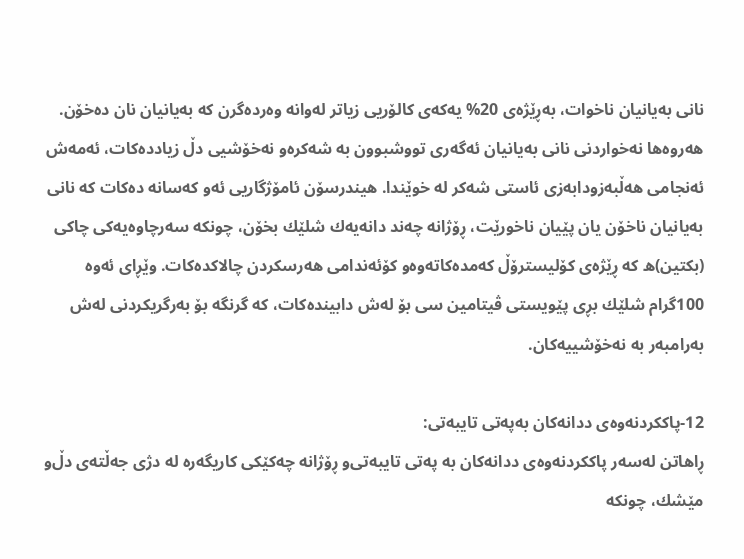نانی‌ به‌یانیان ناخوات، به‌ڕێژه‌ی‌ 20% یه‌كه‌ی‌ كالۆریی‌ زیاتر له‌وانه‌ وه‌رده‌گرن كه‌ به‌یانیان نان ده‌خۆن. هه‌روه‌ها نه‌خواردنی‌ نانی‌ به‌یانیان ئه‌گه‌ری‌ تووشبوون به‌ شه‌كره‌و نه‌خۆشیی‌ دڵ‌ زیادده‌كات، ئه‌مه‌ش ئه‌نجامی‌ هه‌ڵبه‌زودابه‌زی‌ ئاستی‌ شه‌كر له‌ خوێندا. هیندرسۆن ئامۆژگاریی‌ ئه‌و كه‌سانه‌ ده‌كات كه‌ نانی‌ به‌یانیان ناخۆن یان پێیان ناخورێت، ڕۆژانه‌ چه‌ند دانه‌یه‌ك شلێك بخۆن، چونكه‌ سه‌رچاوه‌یه‌كی‌ چاكی‌ (بكتین)ه‌ كه‌ ڕێژه‌ی‌ كۆلیسترۆڵ‌ كه‌مده‌كاته‌وه‌و كۆئه‌ندامی‌ هه‌رسكردن چالاكده‌كات. وێڕای‌ ئه‌وه‌ 100گرام شلێك بڕی‌ پێویستی‌ ڤیتامین سی‌ بۆ له‌ش دابینده‌كات، كه‌ گرنگه‌ بۆ به‌رگریكردنی‌ له‌ش به‌رامبه‌ر به‌ نه‌خۆشییه‌كان.

12-پاككردنه‌وه‌ی‌ ددانه‌كان به‌په‌تی‌ تایبه‌تی‌:
ڕاهاتن له‌سه‌ر پاككردنه‌وه‌ی‌ ددانه‌كان به‌ په‌تی‌ تایبه‌تی‌‌و ڕۆژانه‌ چه‌كێكی‌ كاریگه‌ره‌ له‌ دژی‌ جه‌ڵته‌ی‌ دڵ‌‌و مێشك، چونكه‌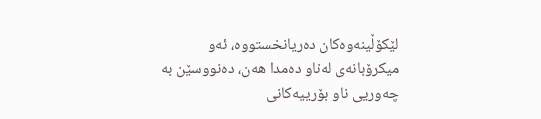لێكۆڵینه‌وه‌كان ده‌ریانخستووه‌، ئه‌و میكرۆبانه‌ی‌ له‌ناو ده‌مدا هه‌ن، ده‌نووسێن به‌ چه‌وریی‌ ناو بۆرییه‌كانی‌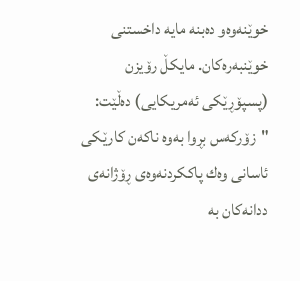خوێنه‌وه‌‌و ده‌بنه‌ مایه‌ داخستنی‌ خوێنبه‌ره‌كان. مایكڵ‌ رۆیزن (پسپۆڕێكی‌ ئه‌مریكایی‌) ده‌ڵێت: "زۆركه‌س بڕوا به‌وه‌ ناكه‌ن كارێكی‌ ئاسانی‌ وه‌ك پاككردنه‌وه‌ی‌ ڕۆژانه‌ی‌ ددانه‌كان به‌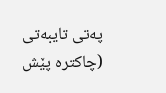په‌تی‌ تایبه‌تی‌ (چاكتره‌ پێش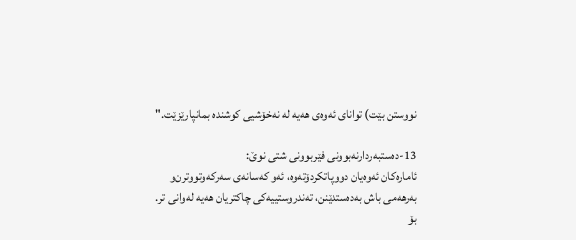نووستن بێت) توانای‌ ئه‌وه‌ی‌ هه‌یه‌ له‌ نه‌خۆشیی‌ كوشنده‌ بمانپارێزێت."

13-ده‌ستبه‌ردارنه‌بوونی‌ فێربوونی‌ شتی‌ نوێ‌:
ئاماره‌كان ئه‌وه‌یان دووپاتكردۆته‌وه‌، ئه‌و كه‌سانه‌ی‌ سه‌ركه‌وتووترن‌و به‌رهه‌می‌ باش به‌ده‌ستدێنن، ته‌ندروستییه‌كی‌ چاكتریان هه‌یه‌ له‌وانی‌ تر. بۆ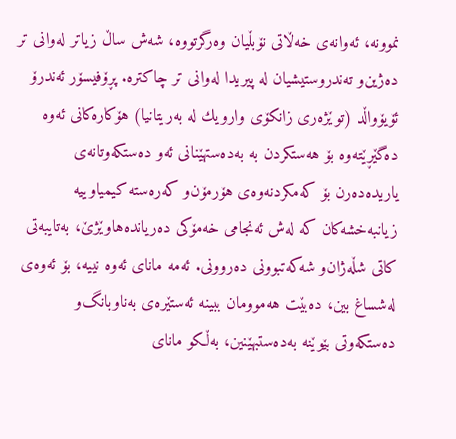نموونه‌، ئه‌وانه‌ی‌ خه‌ڵاتی‌ نۆبڵیان وه‌رگرتووه‌، شه‌ش ساڵ‌ زیاتر له‌وانی‌ تر ده‌ژین‌و ته‌ندروستیشیان له‌ پیریدا له‌وانی‌ تر چاكتره‌. پڕۆفیسۆر ئه‌ندرۆ ئۆیۆواڵد (توێژه‌ری‌ زانكۆی‌ وارویك له‌ به‌ریتانیا) هۆكاره‌كانی‌ ئه‌وه‌ ده‌گێڕێته‌وه‌ بۆ هه‌ستكردن به‌ به‌ده‌ستهێنانی‌ ئه‌و ده‌ستكه‌وتانه‌ی‌ یاریده‌ده‌رن بۆ كه‌مكردنه‌وه‌ی‌ هۆرمۆن‌و كه‌ره‌سته‌ كیمیاوییه‌ زیانبه‌خشه‌كان كه‌ له‌ش ئه‌نجامی‌ خه‌مۆكی‌ ده‌ریانده‌هاوێژێ‌، به‌تایبه‌تی‌ كاتی‌ شڵه‌ژان‌و شه‌كه‌تبوونی‌ ده‌روونی‌. ئه‌مه‌ مانای‌ ئه‌وه‌ نییه‌، بۆ ئه‌وه‌ی‌ له‌شساغ بین، ده‌بێت هه‌موومان ببینه‌ ئه‌ستێره‌ی‌ به‌ناوبانگ‌و ده‌ستكه‌وتی‌ بێوێنه‌ به‌ده‌ستبهێنین، به‌ڵكو مانای‌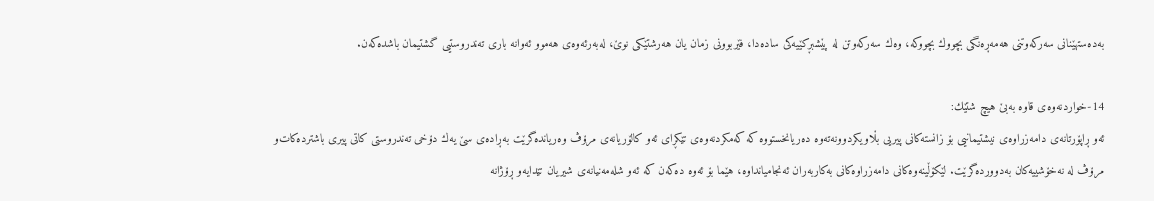به‌ده‌ستهێنانی‌ سه‌ركه‌وتنی‌ هه‌مه‌ڕه‌نگی‌ بچووك بچووكه‌، وه‌ك سه‌ركه‌وتن له‌ پێشبڕكێیه‌كی‌ ساده‌دا، فێربوونی‌ زمان یان هه‌رشتێكی‌ نوێ‌، له‌به‌رئه‌وه‌ی‌ هه‌موو ئه‌وانه‌ باری‌ ته‌ندروستیی‌ گشتیمان باشده‌كه‌ن.

14-خواردنه‌وه‌ی‌ قاوه‌ به‌بێ‌ هیچ شتێك:
ئه‌و ڕاپۆرتانه‌ی‌ دامه‌زراوه‌ی‌ نیشتیمانیی‌ بۆ زانسته‌كانی‌ پیریی‌ بڵاویكردوونه‌ته‌وه‌ ده‌ریانخستووه‌ كه‌ كه‌مكردنه‌وه‌ی‌ تێكڕای‌ ئه‌و كالۆریانه‌ی‌ مرۆڤ وه‌ریانده‌گرێت به‌ڕاده‌ی‌ سێ‌ یه‌ك دۆخی‌ ته‌ندروستی كاتی‌ پیری‌ باشترده‌كات‌و مرۆڤ له‌ نه‌خۆشییه‌كان به‌دوورده‌گرێت. لێكۆڵینه‌وه‌كانی‌ دامه‌زراوه‌كانی‌ به‌كاربه‌ران ئه‌نجامیانداوه‌، هێما بۆ ئه‌وه‌ ده‌كه‌ن كه‌ ئه‌و شله‌مه‌نیانه‌ی‌ شیریان تێدایه‌و ڕۆژانه‌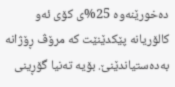ده‌خورێنه‌وه‌ 25%ی‌ كۆی‌ ئه‌و كالۆریانه‌ پێكدێنێت كه‌ مرۆڤ ڕۆژانه‌ به‌ده‌ستیاندێنێ‌. بۆیه‌ ته‌نیا گۆڕینی‌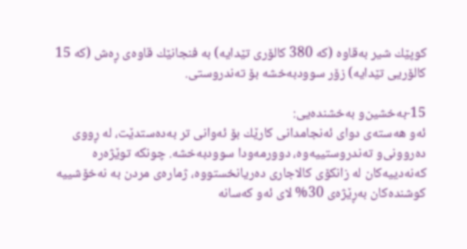كوپێك شیر به‌قاوه‌ (كه‌ 380 كالۆری‌ تێدایه‌) به‌ فنجانێك قاوه‌ی‌ ڕه‌ش (كه‌ 15 كالۆریی‌ تێدایه‌) زۆر سوودبه‌خشه‌ بۆ ته‌ندروستی‌.

15-به‌خشین‌و به‌خشنده‌یی‌:
ئه‌و هه‌سته‌ی‌ دوای‌ ئه‌نجامدانی‌ كارێك بۆ ئه‌وانی‌ تر به‌ده‌ستدێت، له‌ ڕووی‌ ده‌روونی‌‌و ته‌ندروستییه‌وه‌، دوورمه‌ودا سوودبه‌خشه‌. چونكه‌ توێژه‌ره‌ كه‌نه‌دییه‌كان له‌ زانكۆی‌ كالاجاری‌ ده‌ریانخستووه‌، ژماره‌ی‌ مردن به‌ نه‌خۆشییه‌ كوشنده‌كان به‌ڕێژه‌ی‌ 30% لای‌ ئه‌و كه‌سانه‌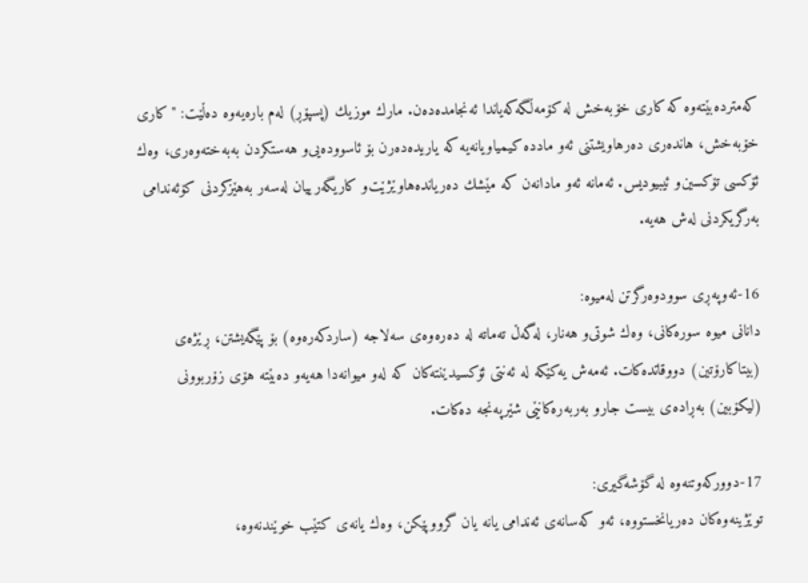كه‌مترده‌بێته‌وه‌ كه‌ كاری‌ خۆبه‌خش له‌ كۆمه‌ڵگه‌كه‌یاندا ئه‌نجامده‌ده‌ن. مارك موزیك (پسپۆڕ) له‌م باره‌یه‌وه‌ ده‌ڵێت: "كاری‌ خۆبه‌خش، هانده‌ری‌ ده‌رهاویشتنی‌ ئه‌و مادده‌ كیمیاویانه‌یه‌ كه‌ یاریده‌ده‌رن بۆ ئاسووده‌یی‌‌و هه‌ستكردن به‌به‌خته‌وه‌ری‌، وه‌ك ئۆكسی‌ تۆكسین‌و ئیبیودیس. ئه‌مانه‌ ئه‌و مادانه‌ن كه‌ مێشك ده‌ریانده‌هاوێژێت‌و كاریگه‌رییان له‌سه‌ر به‌هێزكردنی‌ كۆئه‌ندامی‌ به‌رگریكردنی‌ له‌ش هه‌یه‌.

16-ئه‌وپه‌ڕی‌ سوودوه‌رگرتن له‌میوه‌:
دانانی‌ میوه‌ سوره‌كانی‌، وه‌ك شوتی‌‌و هه‌نار، له‌گه‌ڵ‌ ته‌ماته‌ له‌ ده‌ره‌وه‌ی‌ سه‌لاجه‌ (ساردكه‌ره‌وه‌) بۆ پێگه‌یشتن، ڕێژه‌ی‌ (بیتاكارۆتین) دووقاتده‌كات. ئه‌مه‌ش یه‌كێكه‌ له‌ ئه‌نتی‌ ئۆكسیدێنته‌كان كه‌ له‌و میوانه‌دا هه‌یه‌‌و ده‌بێته‌ هۆی‌ زۆربوونی‌ (لیكۆبین) به‌ڕاده‌ی‌ بیست جار‌و به‌ربه‌ره‌كانێی‌ شێرپه‌نجه‌ ده‌كات.

17-دووركه‌وتنه‌وه‌ له‌ گۆشه‌گیری‌:
توێژینه‌وه‌كان ده‌ریانخستووه‌، ئه‌و كه‌سانه‌ی‌ ئه‌ندامی‌ یانه‌ یان گرووپێكن، وه‌ك یانه‌ی‌ كتێب خوێندنه‌وه‌،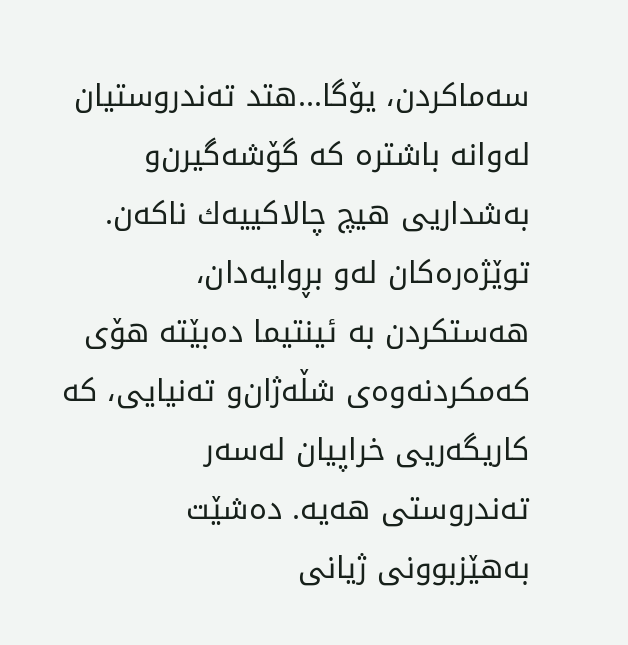سه‌ماكردن، یۆگا...هتد ته‌ندروستیان له‌وانه‌ باشتره‌ كه‌ گۆشه‌گیرن‌و به‌شداریی‌ هیچ چالاكییه‌ك ناكه‌ن. توێژه‌ره‌كان له‌و بڕوایه‌دان، هه‌ستكردن به‌ ئینتیما ده‌بێته‌ هۆی‌ كه‌مكردنه‌وه‌ی‌ شڵه‌ژان‌و ته‌نیایی‌، كه‌ كاریگه‌ریی‌ خراپیان له‌سه‌ر ته‌ندروستی‌ هه‌یه‌. ده‌شێت به‌هێزبوونی‌ ژیانی‌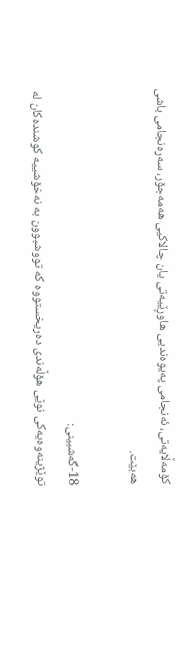كۆمه‌ڵایه‌تی‌، ئه‌نجامی‌ په‌یوه‌ندیی‌ هاوڕێیه‌تی‌ یان چالاكیی‌ هه‌مه‌جۆر، سه‌ره‌نجامی‌ باشی‌ هه‌بێت.

18-گه‌شبینی‌:
توێژینه‌وه‌یه‌كی‌ نوێی‌ هۆڵه‌ندی‌ ده‌ریخستووه‌ كه‌ تووشبوون به‌ نه‌خۆشییه‌ كوشنده‌كان له‌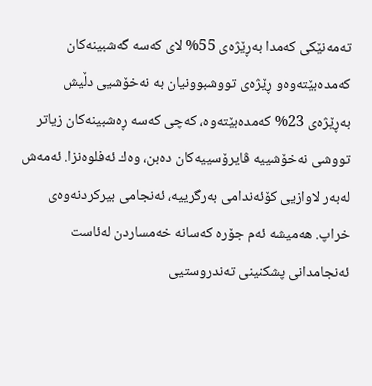ته‌مه‌نێكی‌ كه‌مدا به‌ڕێژه‌ی‌ 55% لای‌ كه‌سه‌ گه‌شبینه‌كان كه‌مده‌بێته‌وه‌‌و ڕێژه‌ی‌ تووشبوونیان به‌ نه‌خۆشیی‌ دڵیش به‌ڕێژه‌ی‌ 23% كه‌مده‌بێته‌وه‌، كه‌چی‌ كه‌سه‌ ڕه‌شبینه‌كان زیاتر تووشی‌ نه‌خۆشییه‌ ڤایرۆسییه‌كان ده‌بن، وه‌ك ئه‌فلوه‌نزا. ئه‌مه‌ش له‌به‌ر لاوازیی‌ كۆئه‌ندامی‌ به‌رگرییه‌، ئه‌نجامی‌ بیركردنه‌وه‌ی‌ خراپ. هه‌میشه‌ ئه‌م جۆره‌ كه‌سانه‌ خه‌مساردن له‌ئاست ئه‌نجامدانی‌ پشكنینی‌ ته‌ندروستیی‌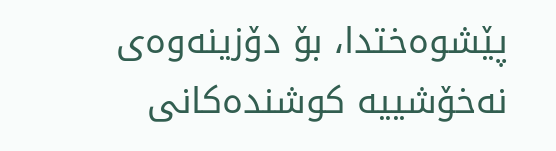پێشوه‌ختدا، بۆ دۆزینه‌وه‌ی‌ نه‌خۆشییه‌ كوشنده‌كانی‌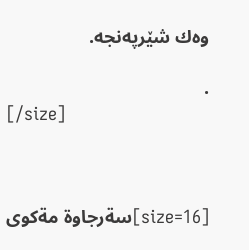وه‌ك شێرپه‌نجه‌.

.
[/size]



[size=16]سةرجاوة مةكوى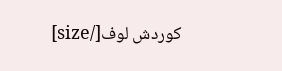كوردش لوف[/size]